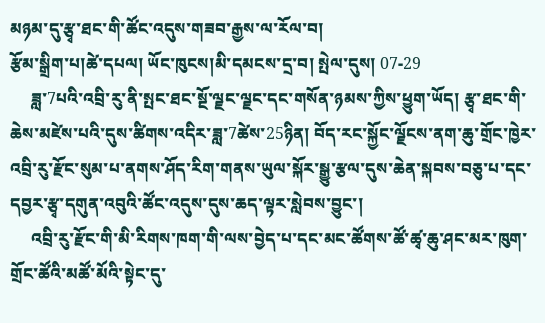མཉམ་དུ་རྩྭ་ཐང་གི་ཚོང་འདུས་གཟབ་རྒྱས་ལ་རོལ་བ།
རྩོམ་སྒྲིག་པ།ཚེ་དཔལ། ཡོང་ཁུངས།མི་དམངས་དྲ་བ། སྤེལ་དུས། 07-29
     ཟླ་7པའི་འབྲི་རུ་ནི་སྤང་ཐང་སྔོ་ལྗང་ལྗང་དང་གསོན་ཉམས་ཀྱིས་ཕྱུག་ཡོད། རྩྭ་ཐང་གི་ཆེས་མཛེས་པའི་དུས་ཚིགས་འདིར་ཟླ་7ཚེས་25ཉིན། བོད་རང་སྐྱོང་ལྗོངས་ནག་ཆུ་གྲོང་ཁྱེར་འབྲི་རུ་རྫོང་སུམ་པ་ནགས་ཤོད་རིག་གནས་ཡུལ་སྐོར་སྒྱུ་རྩལ་དུས་ཆེན་སྐབས་བཅུ་པ་དང་དབྱར་རྩྭ་དགུན་འབུའི་ཚོང་འདུས་དུས་ཆད་ལྟར་སླེབས་བྱུང་།
     འབྲི་རུ་རྫོང་གི་མི་རིགས་ཁག་གི་ལས་བྱེད་པ་དང་མང་ཚོགས་ཚོ་ཚྭ་ཆུ་ཤང་མར་ཁུག་གྲོང་ཚོའི་མཚོ་མོའི་སྟེང་དུ་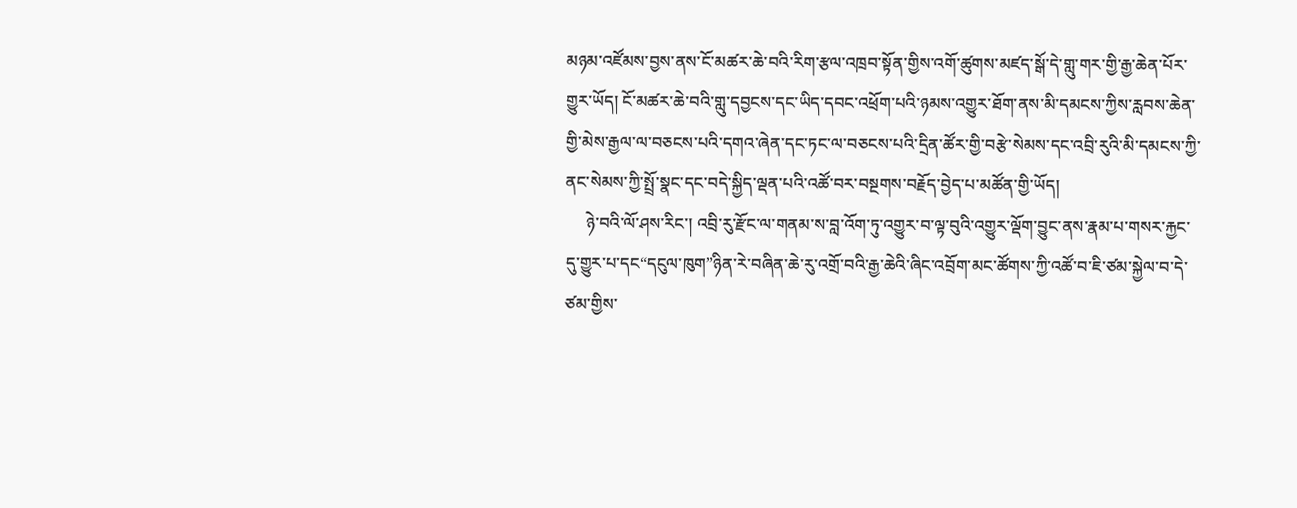མཉམ་འཛོམས་བྱས་ནས་ངོ་མཚར་ཆེ་བའི་རིག་རྩལ་འཁྲབ་སྟོན་གྱིས་འགོ་ཚུགས་མཛད་སྒོ་དེ་གླུ་གར་གྱི་རྒྱ་ཆེན་པོར་གྱུར་ཡོད། ངོ་མཚར་ཆེ་བའི་གླུ་དབྱངས་དང་ཡིད་དབང་འཕྲོག་པའི་ཉམས་འགྱུར་ཐོག་ནས་མི་དམངས་ཀྱིས་རླབས་ཆེན་གྱི་མེས་རྒྱལ་ལ་བཅངས་པའི་དགའ་ཞེན་དང་ཏང་ལ་བཅངས་པའི་དྲིན་ཚོར་གྱི་བརྩེ་སེམས་དང་འབྲི་རུའི་མི་དམངས་ཀྱི་ནང་སེམས་ཀྱི་སྤྲོ་སྣང་དང་བདེ་སྐྱིད་ལྡན་པའི་འཚོ་བར་བསྔགས་བརྗོད་བྱེད་པ་མཚོན་གྱི་ཡོད།
     ཉེ་བའི་ལོ་ཤས་རིང་། འབྲི་རུ་རྫོང་ལ་གནམ་ས་བླ་འོག་ཏུ་འགྱུར་བ་ལྟ་བུའི་འགྱུར་ལྡོག་བྱུང་ནས་རྣམ་པ་གསར་རྐྱང་དུ་གྱུར་པ་དང“དངུལ་ཁུག”ཉིན་རེ་བཞིན་ཆེ་རུ་འགྲོ་བའི་རྒྱ་ཆེའི་ཞིང་འབྲོག་མང་ཚོགས་ཀྱི་འཚོ་བ་ཇི་ཙམ་སྐྱེལ་བ་དེ་ཙམ་གྱིས་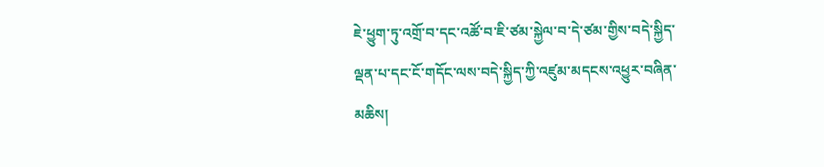ཇེ་ཕྱུག་ཏུ་འགྲོ་བ་དང་འཚོ་བ་ཇི་ཙམ་སྐྱེལ་བ་དེ་ཙམ་གྱིས་བདེ་སྐྱིད་ལྡན་པ་དང་ངོ་གདོང་ལས་བདེ་སྐྱིད་ཀྱི་འཛུམ་མདངས་འཕྱུར་བཞིན་མཆིས།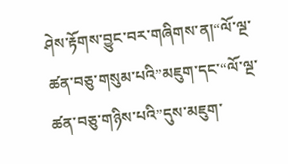ཤེས་རྟོགས་བྱུང་བར་གཞིགས་ན།“ལོ་ལྔ་ཚན་བཅུ་གསུམ་པའི”མཇུག་དང་“ལོ་ལྔ་ཚན་བཅུ་གཉིས་པའི”དུས་མཇུག་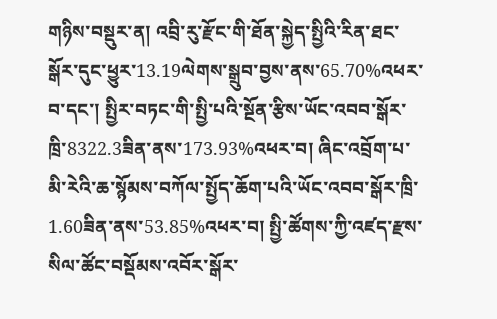གཉིས་བསྡུར་ན། འབྲི་རུ་རྫོང་གི་ཐོན་སྐྱེད་སྤྱིའི་རིན་ཐང་སྒོར་དུང་ཕྱུར་13.19ལེགས་སྒྲུབ་བྱས་ནས་65.70%འཕར་བ་དང་། སྤྱིར་བཏང་གི་སྤྱི་པའི་སྔོན་རྩིས་ཡོང་འབབ་སྒོར་ཁྲི་8322.3ཟིན་ནས་173.93%འཕར་བ། ཞིང་འབྲོག་པ་མི་རེའི་ཆ་སྙོམས་བཀོལ་སྤྱོད་ཆོག་པའི་ཡོང་འབབ་སྒོར་ཁྲི་1.60ཟིན་ནས་53.85%འཕར་བ། སྤྱི་ཚོགས་ཀྱི་འཛད་རྫས་སིལ་ཚོང་བསྡོམས་འབོར་སྒོར་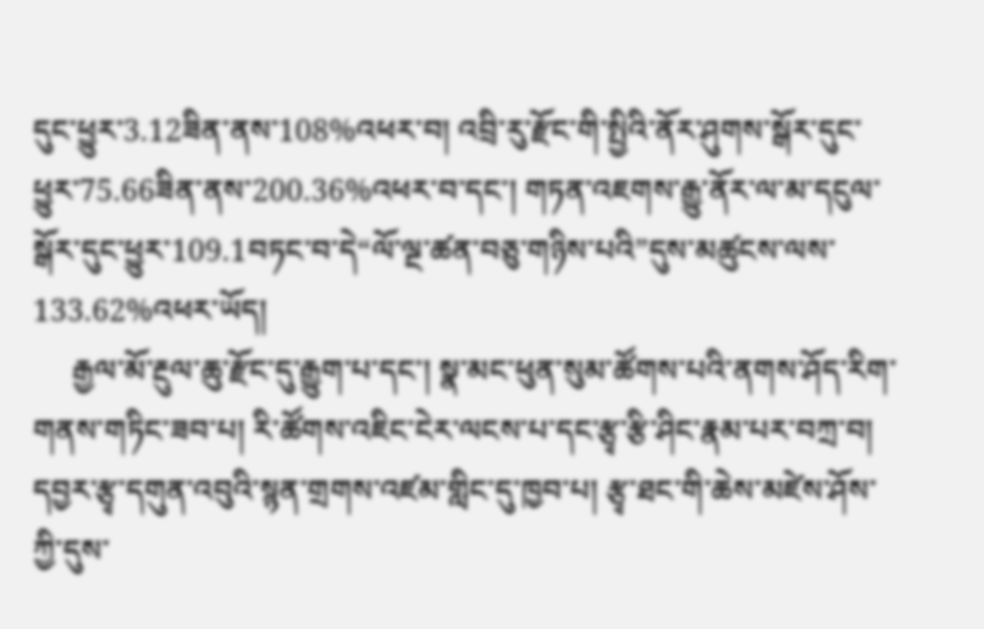དུང་ཕྱུར་3.12ཟིན་ནས་108%འཕར་བ། འབྲི་རུ་རྫོང་གི་སྤྱིའི་ནོར་ཤུགས་སྒོར་དུང་ཕྱུར་75.66ཟིན་ནས་200.36%འཕར་བ་དང་། གཏན་འཇགས་རྒྱུ་ནོར་ལ་མ་དངུལ་སྒོར་དུང་ཕྱུར་109.1བཏང་བ་དེ“ལོ་ལྔ་ཚན་བཅུ་གཉིས་པའི”དུས་མཚུངས་ལས་133.62%འཕར་ཡོད།
     རྒྱལ་མོ་རྔུལ་ཆུ་རྫོང་དུ་རྒྱུག་པ་དང་། སྣ་མང་ཕུན་སུམ་ཚོགས་པའི་ནགས་ཤོད་རིག་གནས་གཏིང་ཟབ་པ། རི་ཚོགས་འཇིང་ངེར་ལངས་པ་དང་རྩྭ་རྩི་ཤིང་རྣམ་པར་བཀྲ་བ། དབྱར་རྩྭ་དགུན་འབུའི་སྙན་གྲགས་འཛམ་གླིང་དུ་ཁྱབ་པ། རྩྭ་ཐང་གི་ཆེས་མཛེས་ཤོས་ཀྱི་དུས་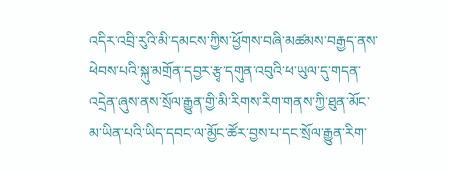འདིར་འབྲི་རུའི་མི་དམངས་ཀྱིས་ཕྱོགས་བཞི་མཚམས་བརྒྱད་ནས་ཕེབས་པའི་སྐུ་མགྲོན་དབྱར་རྩྭ་དགུན་འབུའི་ཕ་ཡུལ་དུ་གདན་འདྲེན་ཞུས་ནས་སྲོལ་རྒྱུན་གྱི་མི་རིགས་རིག་གནས་ཀྱི་ཐུན་མོང་མ་ཡིན་པའི་ཡིད་དབང་ལ་མྱོང་ཚོར་བྱས་པ་དང་སྲོལ་རྒྱུན་རིག་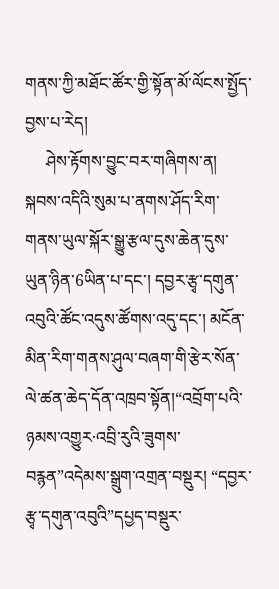གནས་ཀྱི་མཐོང་ཚོར་གྱི་སྟོན་མོ་ལོངས་སྤྱོད་བྱས་པ་རེད།
     ཤེས་རྟོགས་བྱུང་བར་གཞིགས་ན། སྐབས་འདིའི་སུམ་པ་ནགས་ཤོད་རིག་གནས་ཡུལ་སྐོར་སྒྱུ་རྩལ་དུས་ཆེན་དུས་ཡུན་ཉིན་6ཡིན་པ་དང་། དབྱར་རྩྭ་དགུན་འབུའི་ཚོང་འདུས་ཚོགས་འདུ་དང་། མངོན་མིན་རིག་གནས་ཤུལ་བཞག་གི་རྩེར་སོན་ལེ་ཚན་ཆེད་དོན་འཁྲབ་སྟོན།“འབྲོག་པའི་ཉམས་འགྱུར·འབྲི་རུའི་ཟུགས་བརྙན”འདེམས་སྒྲུག་འགྲན་བསྡུར། “དབྱར་རྩྭ་དགུན་འབུའི”དཔྱད་བསྡུར་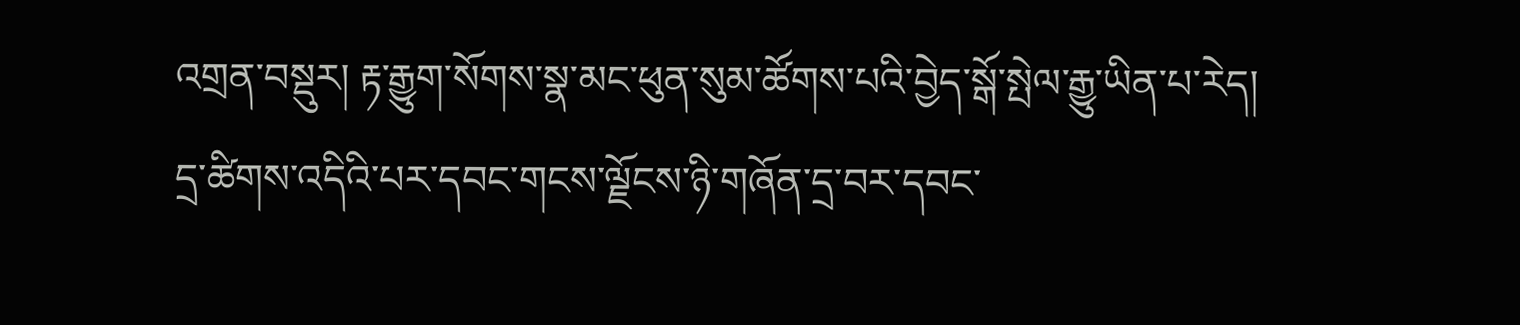འགྲན་བསྡུར། རྟ་རྒྱུག་སོགས་སྣ་མང་ཕུན་སུམ་ཚོགས་པའི་བྱེད་སྒོ་སྤེལ་རྒྱུ་ཡིན་པ་རེད།
དྲ་ཚིགས་འདིའི་པར་དབང་གངས་ལྗོངས་ཉི་གཞོན་དྲ་བར་དབང་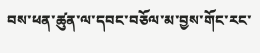བས་ཕན་ཚུན་ལ་དབང་བཅོལ་མ་བྱས་གོང་རང་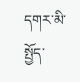དགར་མི་སྤྱོད་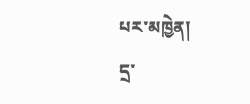པར་མཁྱེན།
དྲ་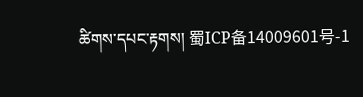ཚིགས་དཔང་རྟགས། 蜀ICP备14009601号-1